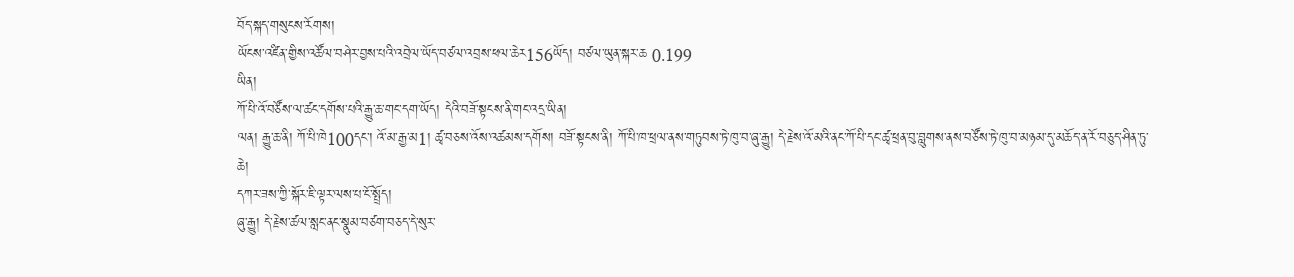བོད་སྐད་གསུངས་རོགས།
ཡོངས་འཛིན་གྱིས་འཚོལ་བཤེར་བྱས་པའི་འབྲེལ་ཡོད་བཙལ་འབྲས་ཕལ་ཆེར156ཡོད། བཙལ་ཡུན་སྐར་ཆ 0.199
ཡིན།
ཀོ་པི་འོ་བཙོས་ལ་ཚང་དགོས་པའི་རྒྱུ་ཆ་གང་དག་ཡོད། དེའི་བཟོ་སྟངས་ནི་གང་འདྲ་ཡིན།
ལན། རྒྱུ་ཆ་ནི། ཀོ་པི་ཁེ100དང་། འོ་མ་རྒྱ་མ1། ཚྭ་བཅས་འོས་འཚམས་དགོས། བཟོ་སྟངས་ནི། ཀོ་པི་ཁ་ཕྲལ་ནས་གཏུབས་ཏེ་ཁུ་བ་ཞུ་རྒྱུ། དེ་རྗེས་འོ་མའི་ནང་ཀོ་པི་དང་ཚྭ་ཕྲན་བུ་བླུགས་ནས་བཙོས་ཏེ་ཁུ་བ་མཉམ་དུ་མཆོད་ན་རོ་བཅུད་ཤིན་ཏུ་ཆེ།
དཀར་ཟས་ཀྱི་སྐོར་ཇི་ལྟར་ལས་པ་ངོ་སྤྲོད།
ཞུ་རྒྱུ། དེ་རྗེས་ཚལ་སླང་ནང་སྣུམ་བཙག་བཅད་དེ་སུར་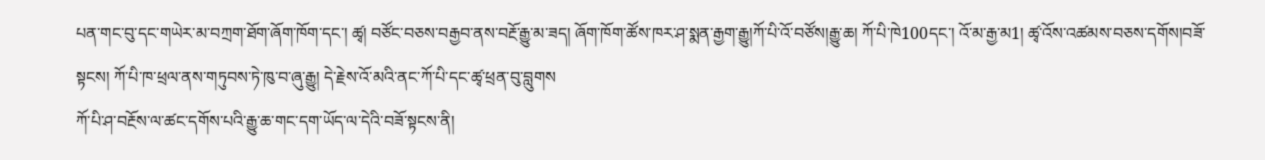པན་གང་བུ་དང་གཡེར་མ་བཀྲག་ཐོག་ཞོག་ཁོག་དང་། ཚྭ། བཙོང་བཅས་བརྒྱབ་ནས་བརྔོ་རྒྱུ་མ་ཟད། ཞོག་ཁོག་ཚོས་ཁར་ཤ་སྨན་རྒྱག་རྒྱུ།ཀོ་པི་འོ་བཙོས།རྒྱུ་ཆ། ཀོ་པི་ཁེ100དང་། འོ་མ་རྒྱ་མ1། ཚྭ་འོས་འཚམས་བཅས་དགོས།བཟོ་སྟངས། ཀོ་པི་ཁ་ཕྲལ་ནས་གཏུབས་ཏེ་ཁུ་བ་ཞུ་རྒྱུ། དེ་རྗེས་འོ་མའི་ནང་ཀོ་པི་དང་ཚྭ་ཕྲན་བུ་བླུགས
ཀོ་པི་ཤ་བརྔོས་ལ་ཚང་དགོས་པའི་རྒྱུ་ཆ་གང་དག་ཡོད་ལ་དེའི་བཟོ་སྟངས་ནི།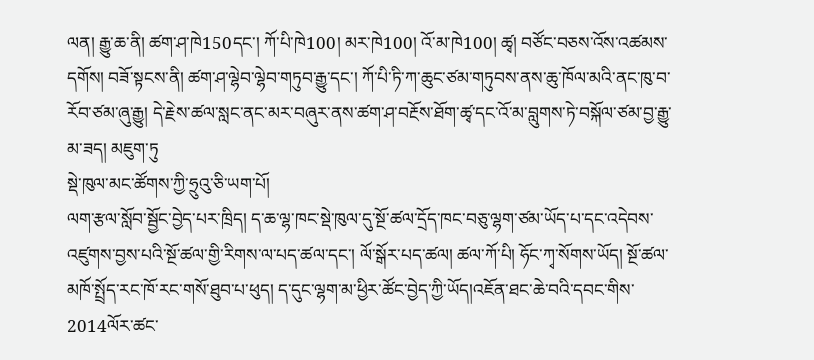ལན། རྒྱུ་ཆ་ནི། ཚག་ཤ་ཁེ150དང་། ཀོ་པི་ཁེ100། མར་ཁེ100། འོ་མ་ཁེ100། ཚྭ། བཙོང་བཅས་འོས་འཚམས་དགོས། བཟོ་སྟངས་ནི། ཚག་ཤ་ལྷེབ་ལྷེབ་གཏུབ་རྒྱུ་དང་། ཀོ་པི་ཏི་ཀ་ཆུང་ཙམ་གཏུབས་ནས་ཆུ་ཁོལ་མའི་ནང་ཁུ་བ་རོབ་ཙམ་ཞུ་རྒྱུ། དེ་རྗེས་ཚལ་སླང་ནང་མར་བཞུར་ནས་ཚག་ཤ་བརྔོས་ཐོག་ཚྭ་དང་འོ་མ་བླུགས་ཏེ་བསྐོལ་ཙམ་བྱ་རྒྱུ་མ་ཟད། མཇུག་ཏུ
སྡེ་ཁུལ་མང་ཚོགས་ཀྱི་ཧྲུའུ་ཅི་ཡག་པོ།
ལག་རྩལ་སློབ་སྦྱོང་བྱེད་པར་ཁྲིད། ད་ཆ་ལྷ་ཁང་སྡེ་ཁུལ་དུ་སྔོ་ཚལ་དྲོད་ཁང་བཅུ་ལྷག་ཙམ་ཡོད་པ་དང་འདེབས་འཛུགས་བྱས་པའི་སྔོ་ཚལ་གྱི་རིགས་ལ་པད་ཚལ་དང་། ལོ་སྒོར་པད་ཚལ། ཚལ་ཀོ་པི། ཧོང་ཀྭ་སོགས་ཡོད། སྔོ་ཚལ་མཁོ་སྤྲོད་རང་ཁོ་རང་གསོ་ཐུབ་པ་ཕུད། ད་དུང་ལྷག་མ་ཕྱིར་ཚོང་བྱེད་ཀྱི་ཡོད།འཇོན་ཐང་ཆེ་བའི་དབང་གིས་2014ལོར་ཚང་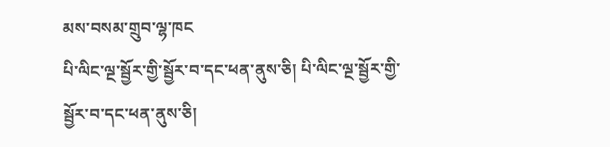མས་བསམ་གྲུབ་ལྷ་ཁང
པི་ལིང་ལྔ་སྦྱོར་གྱི་སྦྱོར་བ་དང་ཕན་ནུས་ཅི། པི་ལིང་ལྔ་སྦྱོར་གྱི་སྦྱོར་བ་དང་ཕན་ནུས་ཅི།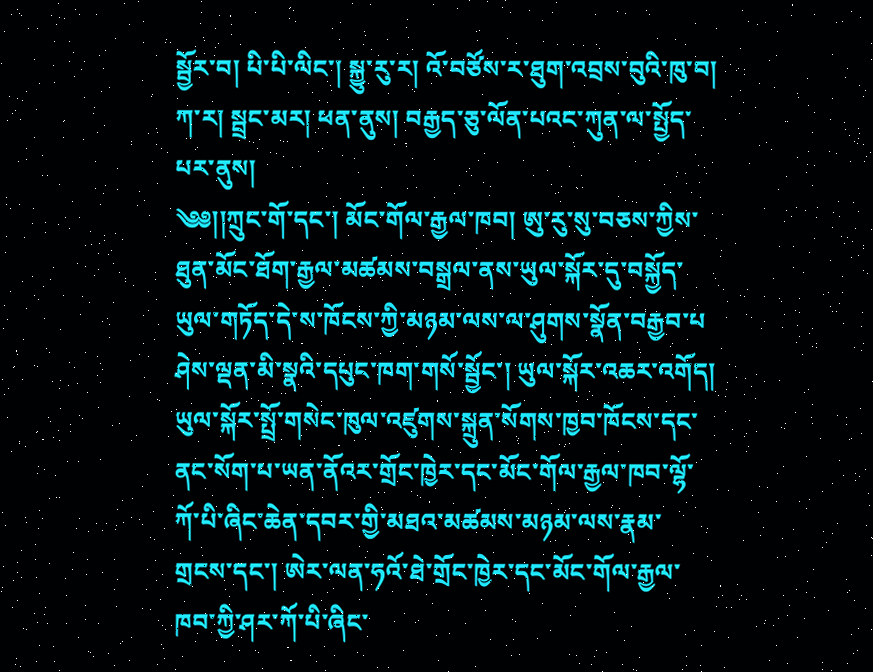སྦྱོར་བ། པི་པི་ལིང་། སྐྱུ་རུ་ར། འོ་བཙོས་ར་ཐུག་འབྲས་བུའི་ཁུ་བ། ཀ་ར། སྦྲང་མར། ཕན་ནུས། བརྒྱད་ཅུ་ལོན་པའང་ཀུན་ལ་སྤྱོད་པར་ནུས།
༄༅།།ཀྲུང་གོ་དང་། མོང་གོལ་རྒྱལ་ཁབ། ཨུ་རུ་སུ་བཅས་ཀྱིས་ཐུན་མོང་ཐོག་རྒྱལ་མཚམས་བསྒྲལ་ནས་ཡུལ་སྐོར་དུ་བསྐྱོད་ཡུལ་གཏོད་དེ་ས་ཁོངས་ཀྱི་མཉམ་ལས་ལ་ཤུགས་སྣོན་བརྒྱབ་པ
ཤེས་ལྡན་མི་སྣའི་དཔུང་ཁག་གསོ་སྦྱོང་། ཡུལ་སྐོར་འཆར་འགོད། ཡུལ་སྐོར་སྤྲོ་གསེང་ཁུལ་འཛུགས་སྐྲུན་སོགས་ཁྱབ་ཁོངས་དང་ནང་སོག་པ་ཡན་ནོའར་གྲོང་ཁྱེར་དང་མོང་གོལ་རྒྱལ་ཁབ་ལྷོ་ཀོ་པི་ཞིང་ཆེན་དབར་གྱི་མཐའ་མཚམས་མཉམ་ལས་རྣམ་གྲངས་དང་། ཨེར་ལན་ཧའོ་ཐེ་གྲོང་ཁྱེར་དང་མོང་གོལ་རྒྱལ་ཁབ་ཀྱི་ཤར་ཀོ་པི་ཞིང་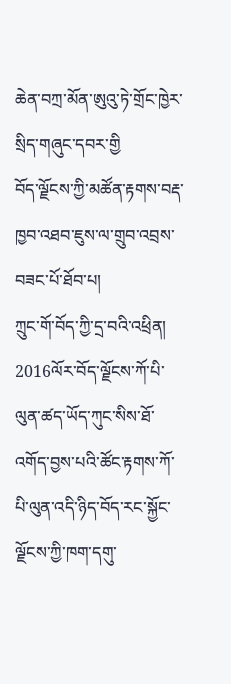ཆེན་བཀྲ་མོན་ཨུའུ་ཏེ་གྲོང་ཁྱེར་སྲིད་གཞུང་དབར་གྱི
བོད་ལྗོངས་ཀྱི་མཚོན་རྟགས་བརྡ་ཁྱབ་འཐབ་ཇུས་ལ་གྲུབ་འབྲས་བཟང་པོ་ཐོབ་པ།
ཀྲུང་གོ་བོད་ཀྱི་དྲ་བའི་འཕྲིན། 2016ལོར་བོད་ལྗོངས་ཀོ་པི་ལུན་ཚད་ཡོད་ཀུང་སིས་ཐོ་འགོད་བྱས་པའི་ཚོང་རྟགས་ཀོ་པི་ལུན་འདི་ཉིད་བོད་རང་སྐྱོང་ལྗོངས་ཀྱི་ཁག་དགུ་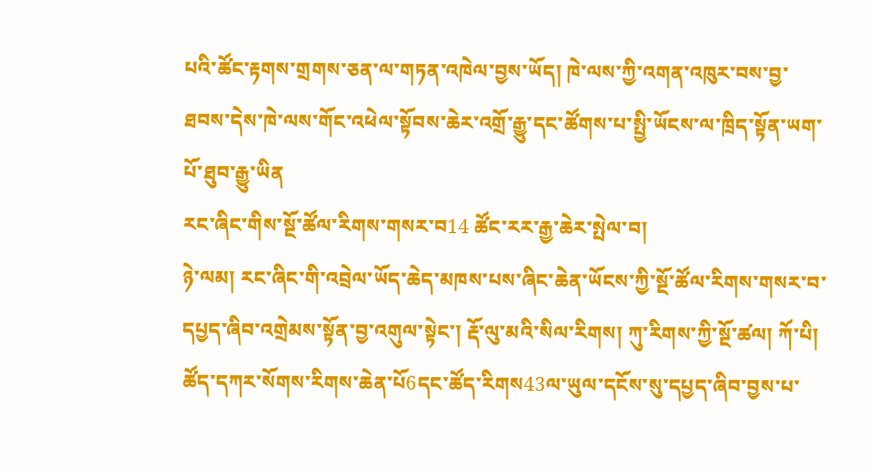པའི་ཚོང་རྟགས་གྲགས་ཅན་ལ་གཏན་འཁེལ་བྱས་ཡོད། ཁེ་ལས་ཀྱི་འགན་འཁུར་བས་བྱ་ཐབས་དེས་ཁེ་ལས་གོང་འཕེལ་སྟོབས་ཆེར་འགྲོ་རྒྱུ་དང་ཚོགས་པ་སྤྱི་ཡོངས་ལ་ཁྲིད་སྟོན་ཡག་པོ་ཐུབ་རྒྱུ་ཡིན
རང་ཞིང་གིས་སྔོ་ཚོལ་རིགས་གསར་བ14 ཚོང་རར་རྒྱ་ཆེར་སྤེལ་བ།
ཉེ་ལམ། རང་ཞིང་གི་འབྲེལ་ཡོད་ཆེད་མཁས་པས་ཞིང་ཆེན་ཡོངས་ཀྱི་སྔོ་ཚོལ་རིགས་གསར་བ་དཔྱད་ཞིབ་འགྲེམས་སྟོན་བྱ་འགུལ་སྟེང་། རྡོ་ལུ་མའི་སིལ་རིགས། ཀུ་རིགས་ཀྱི་སྔོ་ཚལ། ཀོ་པི། ཚོད་དཀར་སོགས་རིགས་ཆེན་པོ6དང་ཚོད་རིགས43ལ་ཡུལ་དངོས་སུ་དཔྱད་ཞིབ་བྱས་པ་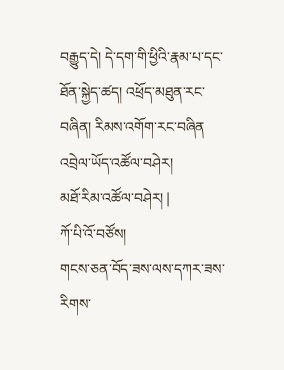བརྒྱུད་དེ། དེ་དག་གི་ཕྱིའི་རྣམ་པ་དང་ཐོན་སྐྱེད་ཚད། འཕྲོད་མཐུན་རང་བཞིན། རིམས་འགོག་རང་བཞིན
འབྲེལ་ཡོད་འཚོལ་བཤེར།
མཐོ་རིམ་འཚོལ་བཤེར། |
ཀོ་པི་འོ་བཙོས།
གངས་ཅན་བོད་ཟས་ལས་དཀར་ཟས་རིགས་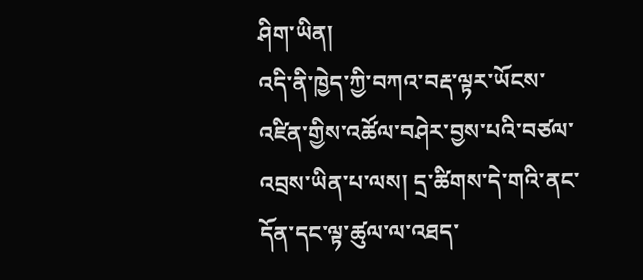ཤིག་ཡིན།
འདི་ནི་ཁྱེད་ཀྱི་བཀའ་བརྡ་ལྟར་ཡོངས་འཛིན་གྱིས་འཚོལ་བཤེར་བྱས་པའི་བཙལ་འབྲས་ཡིན་པ་ལས། དྲ་ཚིགས་དེ་གའི་ནང་དོན་དང་ལྟ་ཚུལ་ལ་འཐད་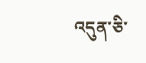འདུན་ཅི་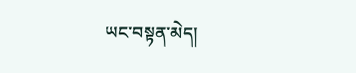ཡང་བསྟན་མེད།